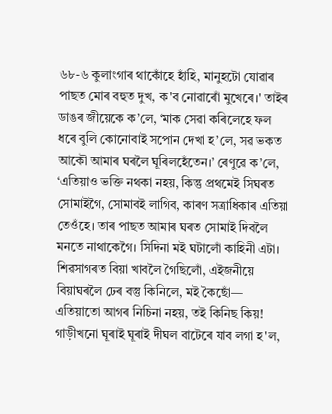৬৮-৬ কুলাংগাৰ থাকোঁহে হাঁহি, মানুহটো যোৱাৰ পাছত মোৰ বহুত দুখ, ক'ব নোৱাৰোঁ মুখেৰে।' তাইৰ ডাঙৰ জীয়েকে ক’লে, ‘মাক সেৱা কৰিলেহে ফল ধৰে বুলি কোনোবাই সপোন দেখা হ’লে, সৱ ভকত আকৌ আমাৰ ঘৰলৈ ঘূৰিলহেঁতেন।’ ৰেণুৱে ক’লে, ‘এতিয়াও ভক্তি নথকা নহয়, কিন্তু প্ৰথমেই সিঘৰত সোমাইগৈ, সোমাবই লাগিব, কাৰণ সত্ৰাধিকাৰ এতিয়া তেওঁহে। তাৰ পাছত আমাৰ ঘৰত সোমাই দিবলৈ মনতে নাথাকেগৈ। সিদিনা মই ঘটালোঁ কাহিনী এটা। শিৱসাগৰত বিয়া খাবলৈ গৈছিলোঁ, এইজনীয়ে বিয়াঘৰলৈ ঢেৰ বস্তু কিনিলে, মই কৈছোঁ— এতিয়াতো আগৰ নিচিনা নহয়, তই কিনিছ কিয়! গাড়ীখনো ঘূৰাই ঘূৰাই দীঘল বাটেৰে যাব লগা হ'ল,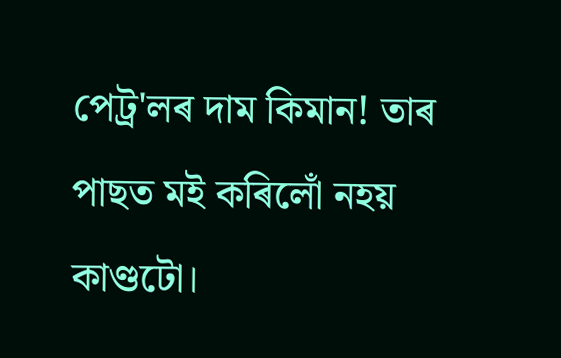পেট্ৰ'লৰ দাম কিমান! তাৰ পাছত মই কৰিলোঁ নহয় কাণ্ডটো।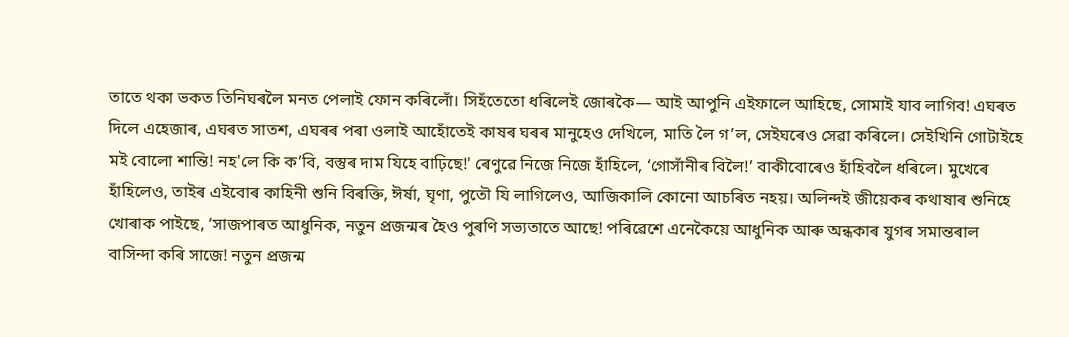তাতে থকা ভকত তিনিঘৰলৈ মনত পেলাই ফোন কৰিলোঁ। সিহঁতেতো ধৰিলেই জোৰকৈ— আই আপুনি এইফালে আহিছে, সোমাই যাব লাগিব! এঘৰত দিলে এহেজাৰ, এঘৰত সাতশ, এঘৰৰ পৰা ওলাই আহোঁতেই কাষৰ ঘৰৰ মানুহেও দেখিলে, মাতি লৈ গ’ল, সেইঘৰেও সেৱা কৰিলে। সেইখিনি গোটাইহে মই বোলো শান্তি! নহ'লে কি ক’বি, বস্তুৰ দাম যিহে বাঢ়িছে!' ৰেণুৱে নিজে নিজে হাঁহিলে, ‘গোসাঁনীৰ বিলৈ!’ বাকীবোৰেও হাঁহিবলৈ ধৰিলে। মুখেৰে হাঁহিলেও, তাইৰ এইবোৰ কাহিনী শুনি বিৰক্তি, ঈৰ্ষা, ঘৃণা, পুতৌ যি লাগিলেও, আজিকালি কোনো আচৰিত নহয়। অলিন্দই জীয়েকৰ কথাষাৰ শুনিহে খোৰাক পাইছে, ‘সাজপাৰত আধুনিক, নতুন প্ৰজন্মৰ হৈও পুৰণি সভ্যতাতে আছে! পৰিৱেশে এনেকৈয়ে আধুনিক আৰু অন্ধকাৰ যুগৰ সমান্তৰাল বাসিন্দা কৰি সাজে! নতুন প্ৰজন্ম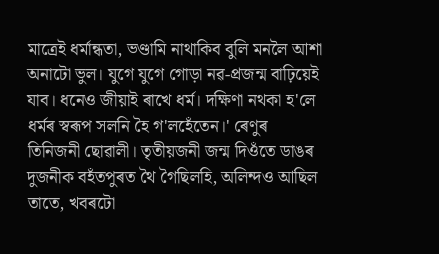মাত্ৰেই ধৰ্মান্ধতা, ভণ্ডামি নাথাকিব বুলি মনলৈ আশা অনাটো ভুল। যুগে যুগে গোড়া নৱ-প্ৰজন্ম বাঢ়িয়েই যাব। ধনেও জীয়াই ৰাখে ধৰ্ম। দক্ষিণা নথকা হ'লে ধৰ্মৰ স্বৰূপ সলনি হৈ গ'লহেঁতেন।' ৰেণুৰ তিনিজনী ছোৱালী। তৃতীয়জনী জন্ম দিওঁতে ডাঙৰ দুজনীক বহঁতপুৰত থৈ গৈছিলহি, অলিন্দও আছিল তাতে, খবৰটো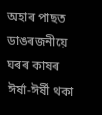অহাৰ পাছত ডাঙৰজনীয়ে ঘৰৰ কাষৰ ঈৰ্ষা-ঈৰ্ষী থকা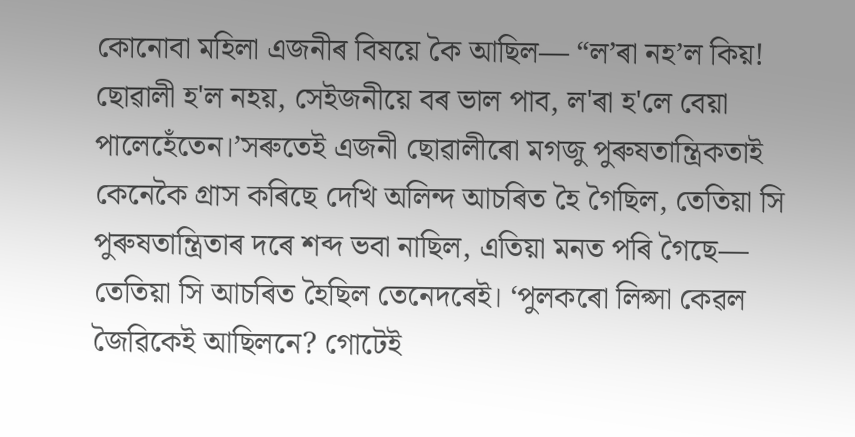কোনোবা মহিলা এজনীৰ বিষয়ে কৈ আছিল— “ল’ৰা নহ’ল কিয়! ছোৱালী হ'ল নহয়, সেইজনীয়ে বৰ ভাল পাব, ল'ৰা হ'লে বেয়া পালেহেঁতেন।’সৰুতেই এজনী ছোৱালীৰো মগজু পুৰুষতান্ত্ৰিকতাই কেনেকৈ গ্ৰাস কৰিছে দেখি অলিন্দ আচৰিত হৈ গৈছিল, তেতিয়া সি পুৰুষতান্ত্ৰিতাৰ দৰে শব্দ ভবা নাছিল, এতিয়া মনত পৰি গৈছে— তেতিয়া সি আচৰিত হৈছিল তেনেদৰেই। ‘পুলকৰো লিপ্সা কেৱল জৈৱিকেই আছিলনে? গোটেই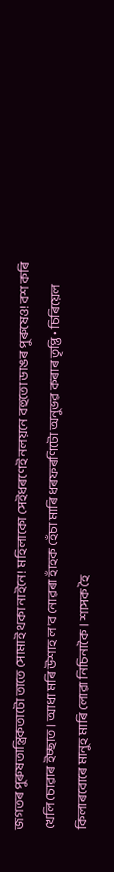জগতৰ পুৰুষতান্ত্ৰিকতাটো তাতে সোমাই থকা নাইনে! মহিলাকো সেইধৰণেই নলয়নে বহুতো ডাঙৰ পুৰুষেও! বশ কৰি খেলি চোৱাৰ ইচ্ছাত। আধা মৰি উশাহ ল'ব নোৱৰা হাঁহক হেঁচা মাৰি ধৰফৰণিটো অনুভৱ কৰাৰ তৃপ্তি • চিৰিয়েল কিলাৰবোৰে মানুহ মাৰি লোৱা নিচিনাকৈ। শাসক হৈ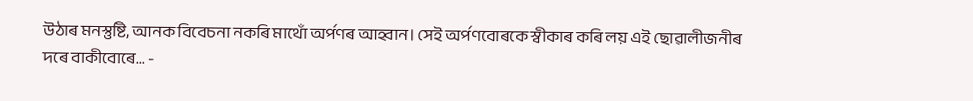উঠাৰ মনস্তুষ্টি, আনক বিবেচনা নকৰি মাথোঁ অৰ্পণৰ আহ্বান। সেই অৰ্পণবোৰকে স্বীকাৰ কৰি লয় এই ছোৱালীজনীৰ দৰে বাকীবোৰে... -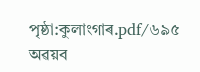পৃষ্ঠা:কুলাংগাৰ.pdf/৬৯৫
অৱয়ব